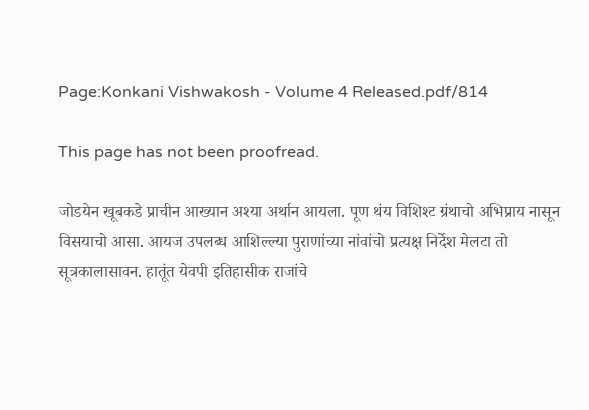Page:Konkani Vishwakosh - Volume 4 Released.pdf/814

This page has not been proofread.

जोडयेन खूबकडे प्राचीन आख्यान अश्या अर्थान आयला. पूण थंय विशिश्ट ग्रंथाचो अभिप्राय नासून विसयाचो आसा. आयज उपलब्ध आशिल्ल्या पुराणांच्या नांवांचो प्रत्यक्ष निर्देश मेलटा तो सूत्रकालासावन. हातूंत येवपी इतिहासीक राजांचे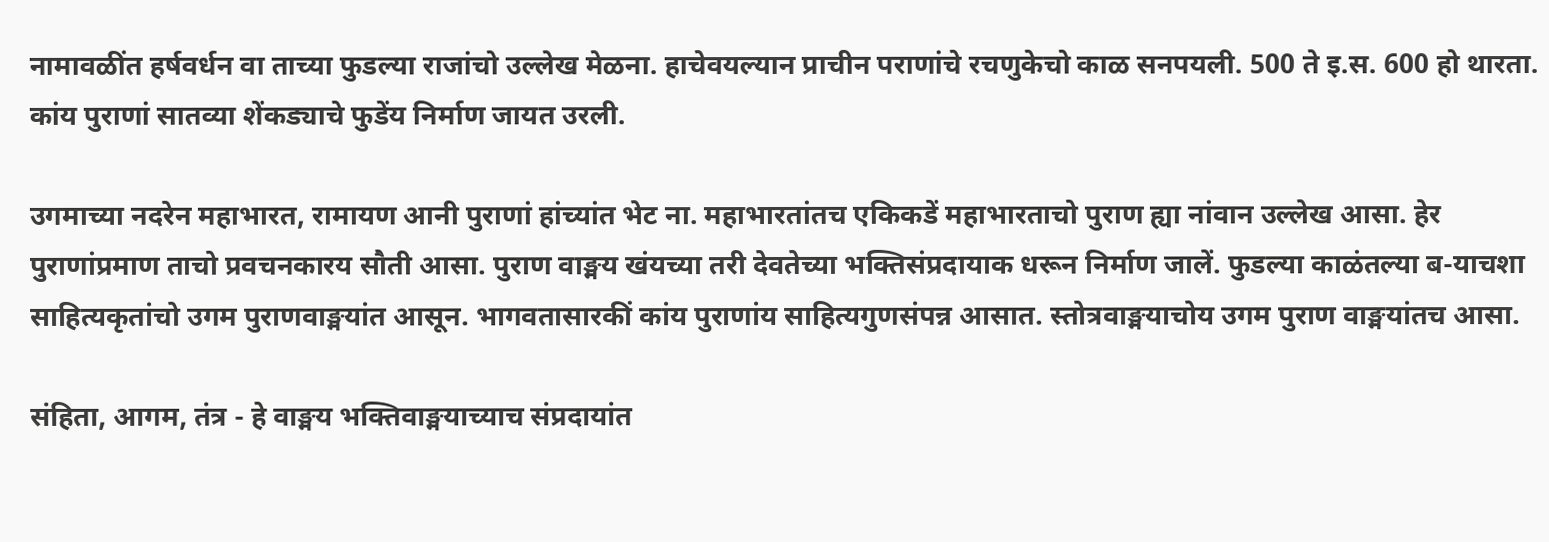नामावळींत हर्षवर्धन वा ताच्या फुडल्या राजांचो उल्लेख मेळना. हाचेवयल्यान प्राचीन पराणांचे रचणुकेचो काळ सनपयली. 500 ते इ.स. 600 हो थारता. कांय पुराणां सातव्या शेंकड्याचे फुडेंय निर्माण जायत उरली.

उगमाच्या नदरेन महाभारत, रामायण आनी पुराणां हांच्यांत भेट ना. महाभारतांतच एकिकडें महाभारताचो पुराण ह्या नांवान उल्लेख आसा. हेर पुराणांप्रमाण ताचो प्रवचनकारय सौती आसा. पुराण वाङ्मय खंयच्या तरी देवतेच्या भक्तिसंप्रदायाक धरून निर्माण जालें. फुडल्या काळंतल्या ब-याचशा साहित्यकृतांचो उगम पुराणवाङ्मयांत आसून. भागवतासारकीं कांय पुराणांय साहित्यगुणसंपन्न आसात. स्तोत्रवाङ्मयाचोय उगम पुराण वाङ्मयांतच आसा.

संहिता, आगम, तंत्र - हे वाङ्मय भक्तिवाङ्मयाच्याच संप्रदायांत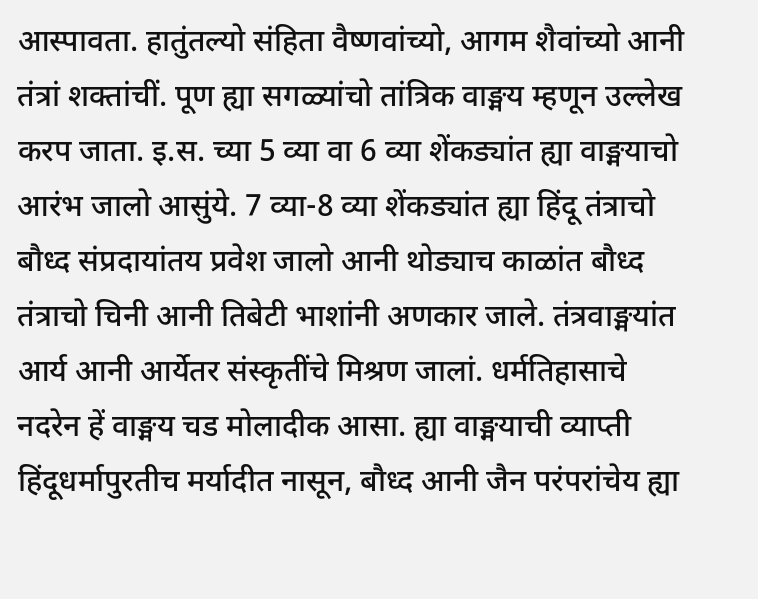आस्पावता. हातुंतल्यो संहिता वैष्णवांच्यो, आगम शैवांच्यो आनी तंत्रां शक्तांचीं. पूण ह्या सगळ्यांचो तांत्रिक वाङ्मय म्हणून उल्लेख करप जाता. इ.स. च्या 5 व्या वा 6 व्या शेंकड्यांत ह्या वाङ्मयाचो आरंभ जालो आसुंये. 7 व्या-8 व्या शेंकड्यांत ह्या हिंदू तंत्राचो बौध्द संप्रदायांतय प्रवेश जालो आनी थोड्याच काळांत बौध्द तंत्राचो चिनी आनी तिबेटी भाशांनी अणकार जाले. तंत्रवाङ्मयांत आर्य आनी आर्येतर संस्कृतींचे मिश्रण जालां. धर्मतिहासाचे नदरेन हें वाङ्मय चड मोलादीक आसा. ह्या वाङ्मयाची व्याप्ती हिंदूधर्मापुरतीच मर्यादीत नासून, बौध्द आनी जैन परंपरांचेय ह्या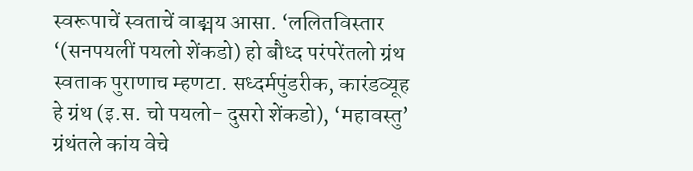स्वरूपाचें स्वताचें वाङ्मय आसा. ‘ललितविस्तार ‘(सनपयलीं पयलो शेंकडो) हो बौध्द परंपरेंतलो ग्रंथ स्वताक पुराणाच म्हणटा. सध्दर्मपुंडरीक, कारंडव्यूह हे ग्रंथ (इ.स. चो पयलो- दुसरो शेंकडो), ‘महावस्तु’ ग्रंथंतले कांय वेचे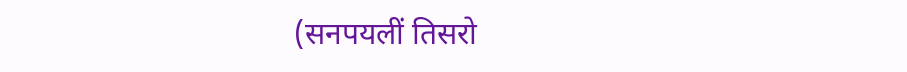(सनपयलीं तिसरो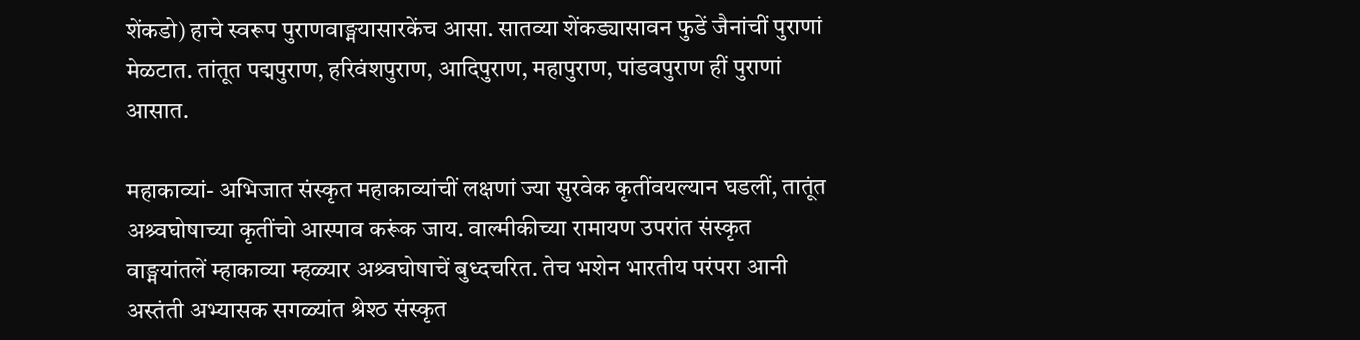शेंकडो) हाचे स्वरूप पुराणवाङ्मयासारकेंच आसा. सातव्या शेंकड्यासावन फुडें जैनांचीं पुराणां मेळटात. तांतूत पद्मपुराण, हरिवंशपुराण, आदिपुराण, महापुराण, पांडवपुराण हीं पुराणां आसात.

महाकाव्यां- अभिजात संस्कृत महाकाव्यांचीं लक्षणां ज्या सुरवेक कृतींवयल्यान घडलीं, तातूंत अश्र्वघोषाच्या कृतींचो आस्पाव करूंक जाय. वाल्मीकीच्या रामायण उपरांत संस्कृत वाङ्मयांतलें म्हाकाव्या म्हळ्यार अश्र्वघोषाचें बुध्दचरित. तेच भशेन भारतीय परंपरा आनी अस्तंती अभ्यासक सगळ्यांत श्रेश्ठ संस्कृत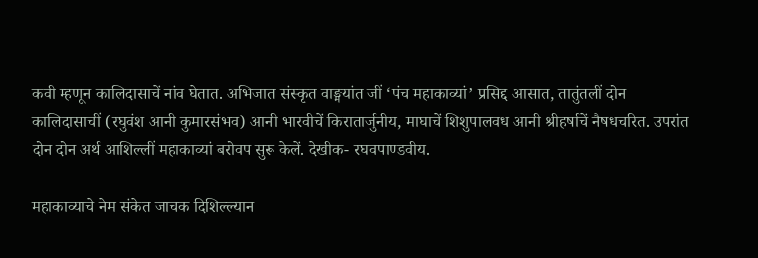कवी म्हणून कालिदासाचें नांव घेतात. अभिजात संस्कृत वाङ्मयांत जीं ‘पंच महाकाव्यां’ प्रसिद्द आसात, तातुंतलीं दोन कालिदासाचीं (रघुवंश आनी कुमारसंभव) आनी भारवीचें किरातार्जुनीय, माघाचें शिशुपालवध आनी श्रीहर्षाचें नैषधचरित. उपरांत दोन दोन अर्थ आशिल्लीं महाकाव्यां बरोवप सुरू केलें. देखीक- रघवपाण्डवीय.

महाकाव्याचे नेम संकेत जाचक दिशिल्ल्यान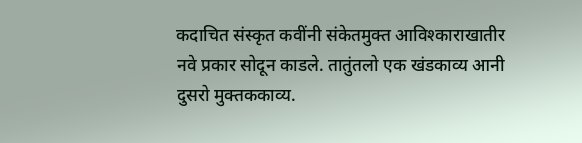कदाचित संस्कृत कवींनी संकेतमुक्त आविश्काराखातीर नवे प्रकार सोदून काडले. तातुंतलो एक खंडकाव्य आनी दुसरो मुक्तककाव्य.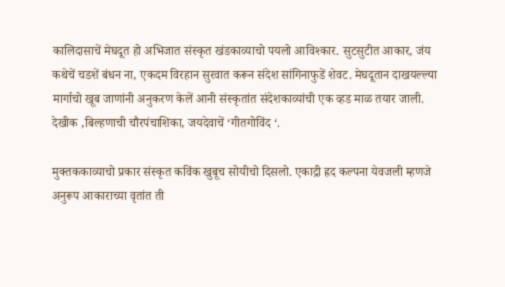कालिदासाचें मेघदूत हो अभिजात संस्कृत खंडकाव्याचो पयलो आविश्कार. सुटसुटीत आकार, जंय कथेचें चडशें बंधन ना, एकदम विरहान सुरवात करून संदेश सांगिनाफुडें शेवट. मेघदूतान दाखयल्ल्या मार्गाचो खूब जाणांनी अनुकरण केलें आनी संस्कृतांत संदेशकाव्यांची एक व्हड माळ तयार जाली. देखीक ,बिल्हणाची चौरपंचाशिका, जयदेवाचें ‘गीतगोविंद ‘.

मुक्तककाव्याचो प्रकार संस्कृत कविंक खुबूच सोयीचो दिसलो. एकाद्री ह्रद कल्पना येवजली म्हणजे अनुरूप आकाराच्या वृतांत ती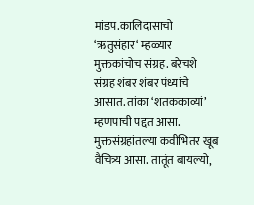मांडप.कालिदासाचो ‘ऋतुसंहार‘ म्हळ्यार मुक्तकांचोच संग्रह. बरेचशे संग्रह शंबर शंबर पंध्यांचे आसात. तांका ‘शतककाव्यां’ म्हणपाची पद्दत आसा. मुक्तसंग्रहांतल्या कवीभितर खूब वैचित्र्य आसा. तातूंत बायल्यो,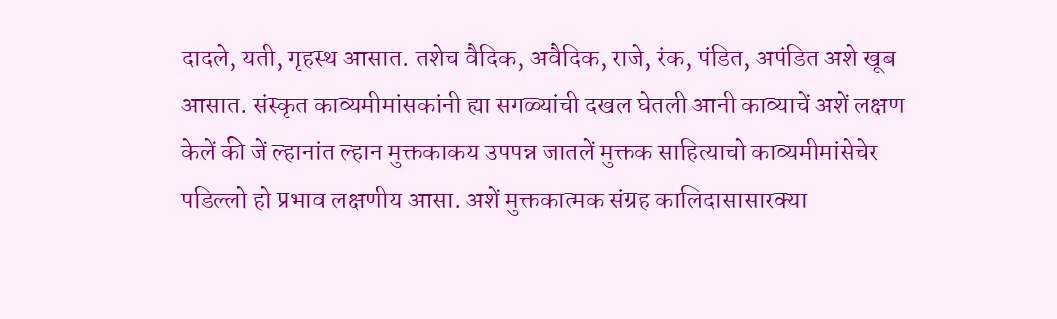दादले, यती, गृहस्थ आसात. तशेच वैदिक, अवैदिक, राजे, रंक, पंडित, अपंडित अशे खूब आसात. संस्कृत काव्यमीमांसकांनी ह्या सगळ्यांची दखल घेतली आनी काव्याचें अशें लक्षण केलें की जें ल्हानांत ल्हान मुक्तकाकय उपपन्न जातलें मुक्तक साहित्याचो काव्यमीमांसेचेर पडिल्लो हो प्रभाव लक्षणीय आसा. अशें मुक्तकात्मक संग्रह कालिदासासारक्या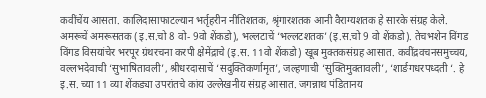कवींचेंय आसता. कालिदासाफाटल्यान भर्तृहरीन नीतिशतक, श्रृंगारशतक आनी वैराग्यशतक हे सारके संग्रह केले. अमरूचें अमरूसतक (इ.स.चो 8 वो- 9वो शेंकडो), भल्लटाचें ‘भल्लटशतक’ (इ.स.चो 9 वो शेंकडो). तेचभशेन विंगड विंगड विसयांचेर भरपूर ग्रंथरचना करपी क्षेमेंद्राचे (इ.स. 11वो शेंकडो) खूब मुक्तकसंग्रह आसात. कवींद्रवचनसमुच्चय, वल्लभदेवाची ‘सुभाषितावली’, श्रीधरदासाचें ‘सदुक्तिकर्णामृत’, जल्हणाची ‘सुक्तिमुक्तावली’, ‘शार्ङगधरपध्दती ‘. हे इ.स. च्या 11 व्या शेंकड्या उपरांतचे कांय उल्लेखनीय संग्रह आसात. जगन्नाथ पंडितानय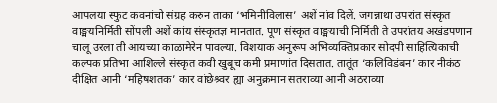आपलया स्फुट कवनांचो संग्रह करुन ताका ‘भमिनीविलास’ अशें नांव दिलें. जगन्नाथा उपरांत संस्कृत वाङ्मयनिर्मिती सोंपली अशें कांय संस्कृतज्ञ मानतात. पूण संस्कृत वाङ्मयाची निर्मिती ते उपरांतय अखंडपणान चालू उरला ती आयच्या काळामेरेन पावल्या. विशयाक अनुरूप अभिव्यक्तिप्रकार सोदपी साहित्यिकाची कल्पक प्रतिभा आशिल्ले संस्कृत कवी खुबूच कमी प्रमाणांत दिसतात. तातूंत ‘कलिविडंबन’ कार नीकंठ दीक्षित आनी ‘महिषशतक’ कार वांछेश्र्वर ह्या अनुक्रमान सतराव्या आनी अठराव्या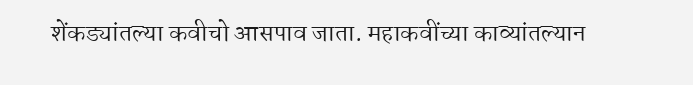शेंकड्यांतल्या कवीचो आसपाव जाता. महाकवींच्या काव्यांतल्यान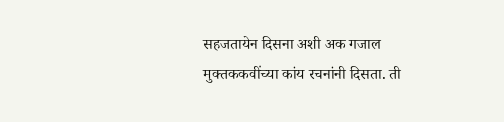सहजतायेन दिसना अशी अक गजाल मुक्तककवींच्या कांय रचनांनी दिसता. ती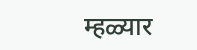म्हळ्यार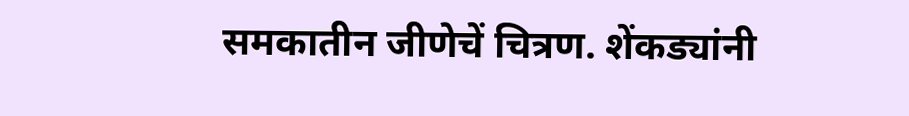समकातीन जीणेचें चित्रण. शेंकड्यांनी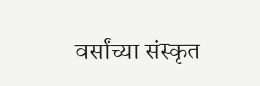वर्सांच्या संस्कृत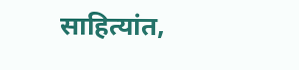साहित्यांत,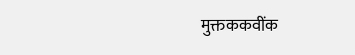मुक्तककवींक